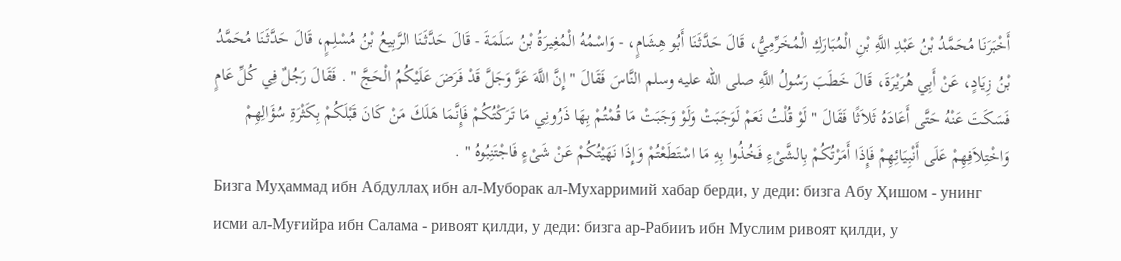أَخْبَرَنَا مُحَمَّدُ بْنُ عَبْدِ اللَّهِ بْنِ الْمُبَارَكِ الْمُخَرِّمِيُّ، قَالَ حَدَّثَنَا أَبُو هِشَامٍ، - وَاسْمُهُ الْمُغِيرَةُ بْنُ سَلَمَةَ - قَالَ حَدَّثَنَا الرَّبِيعُ بْنُ مُسْلِمٍ، قَالَ حَدَّثَنَا مُحَمَّدُ بْنُ زِيَادٍ، عَنْ أَبِي هُرَيْرَةَ، قَالَ خَطَبَ رَسُولُ اللَّهِ صلى الله عليه وسلم النَّاسَ فَقَالَ " إِنَّ اللَّهَ عَزَّ وَجَلَّ قَدْ فَرَضَ عَلَيْكُمُ الْحَجَّ " . فَقَالَ رَجُلٌ فِي كُلِّ عَامٍ فَسَكَتَ عَنْهُ حَتَّى أَعَادَهُ ثَلاَثًا فَقَالَ " لَوْ قُلْتُ نَعَمْ لَوَجَبَتْ وَلَوْ وَجَبَتْ مَا قُمْتُمْ بِهَا ذَرُونِي مَا تَرَكْتُكُمْ فَإِنَّمَا هَلَكَ مَنْ كَانَ قَبْلَكُمْ بِكَثْرَةِ سُؤَالِهِمْ وَاخْتِلاَفِهِمْ عَلَى أَنْبِيَائِهِمْ فَإِذَا أَمَرْتُكُمْ بِالشَّىْءِ فَخُذُوا بِهِ مَا اسْتَطَعْتُمْ وَإِذَا نَهَيْتُكُمْ عَنْ شَىْءٍ فَاجْتَنِبُوهُ " .
Бизга Муҳаммад ибн Абдуллаҳ ибн ал-Муборак ал-Мухарримий хабар берди, у деди: бизга Абу Ҳишом - унинг исми ал-Муғийра ибн Салама - ривоят қилди, у деди: бизга ар-Рабииъ ибн Муслим ривоят қилди, у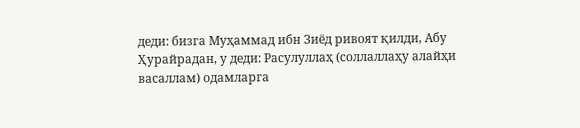деди: бизга Муҳаммад ибн Зиёд ривоят қилди, Абу Ҳурайрадан, у деди: Расулуллаҳ (соллаллаҳу алайҳи васаллам) одамларга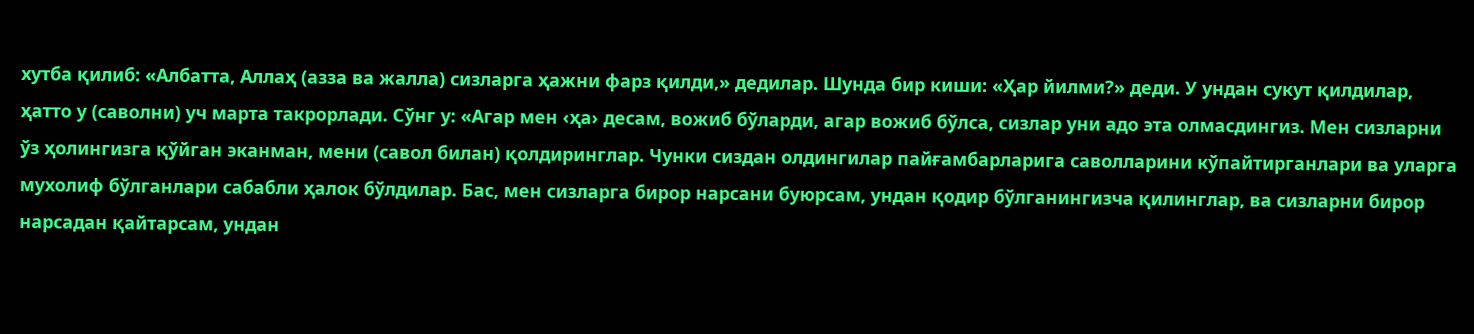хутба қилиб: «Албатта, Аллаҳ (азза ва жалла) сизларга ҳажни фарз қилди,» дедилар. Шунда бир киши: «Ҳар йилми?» деди. У ундан сукут қилдилар, ҳатто у (саволни) уч марта такрорлади. Сўнг у: «Агар мен ‹ҳа› десам, вожиб бўларди, агар вожиб бўлса, сизлар уни адо эта олмасдингиз. Мен сизларни ўз ҳолингизга қўйган эканман, мени (савол билан) қолдиринглар. Чунки сиздан олдингилар пайғамбарларига саволларини кўпайтирганлари ва уларга мухолиф бўлганлари сабабли ҳалок бўлдилар. Бас, мен сизларга бирор нарсани буюрсам, ундан қодир бўлганингизча қилинглар, ва сизларни бирор нарсадан қайтарсам, ундан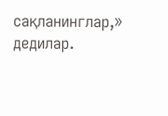сақланинглар,» дедилар.